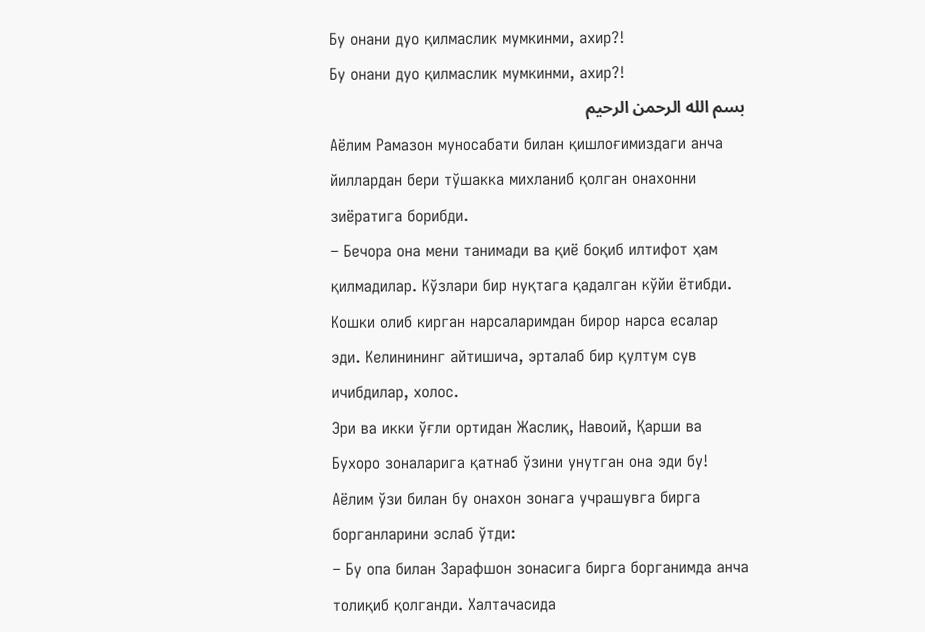Бу онани дуо қилмаслик мумкинми, ахир?!
Бу онани дуо қилмаслик мумкинми, ахир?!
بسم الله الرحمن الرحيم
Аёлим Рамазон муносабати билан қишлоғимиздаги анча йиллардан бери тўшакка михланиб қолган онахонни зиёратига борибди.
– Бечора она мени танимади ва қиё боқиб илтифот ҳам қилмадилар. Кўзлари бир нуқтага қадалган кўйи ётибди. Кошки олиб кирган нарсаларимдан бирор нарса есалар эди. Келинининг айтишича, эрталаб бир қултум сув ичибдилар, холос.
Эри ва икки ўғли ортидан Жаслиқ, Навоий, Қарши ва Бухоро зоналарига қатнаб ўзини унутган она эди бу!
Аёлим ўзи билан бу онахон зонага учрашувга бирга борганларини эслаб ўтди:
– Бу опа билан Зарафшон зонасига бирга борганимда анча толиқиб қолганди. Халтачасида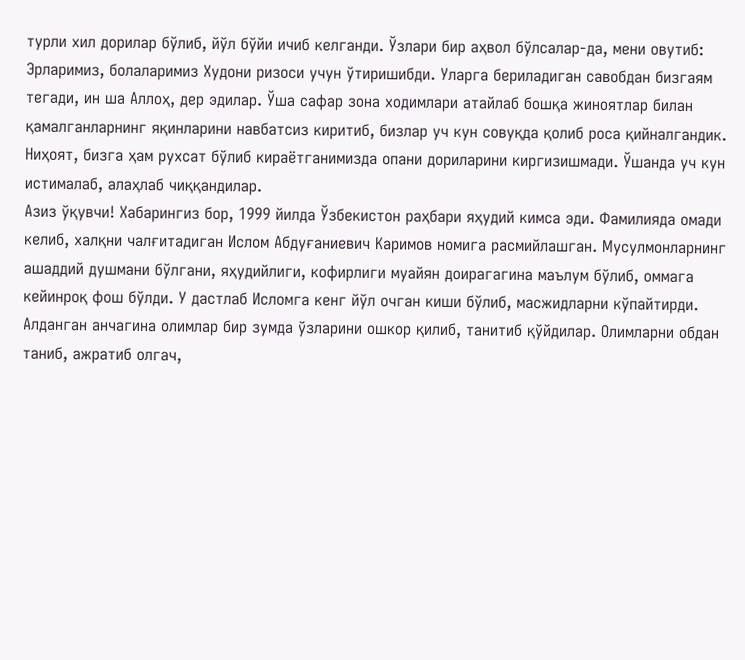турли хил дорилар бўлиб, йўл бўйи ичиб келганди. Ўзлари бир аҳвол бўлсалар-да, мени овутиб: Эрларимиз, болаларимиз Худони ризоси учун ўтиришибди. Уларга бериладиган савобдан бизгаям тегади, ин ша Аллоҳ, дер эдилар. Ўша сафар зона ходимлари атайлаб бошқа жиноятлар билан қамалганларнинг яқинларини навбатсиз киритиб, бизлар уч кун совуқда қолиб роса қийналгандик. Ниҳоят, бизга ҳам рухсат бўлиб кираётганимизда опани дориларини киргизишмади. Ўшанда уч кун истималаб, алаҳлаб чиққандилар.
Азиз ўқувчи! Хабарингиз бор, 1999 йилда Ўзбекистон раҳбари яҳудий кимса эди. Фамилияда омади келиб, халқни чалғитадиган Ислом Абдуғаниевич Каримов номига расмийлашган. Мусулмонларнинг ашаддий душмани бўлгани, яҳудийлиги, кофирлиги муайян доирагагина маълум бўлиб, оммага кейинроқ фош бўлди. У дастлаб Исломга кенг йўл очган киши бўлиб, масжидларни кўпайтирди. Алданган анчагина олимлар бир зумда ўзларини ошкор қилиб, танитиб қўйдилар. Олимларни обдан таниб, ажратиб олгач,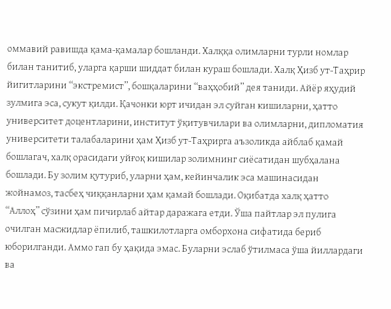оммавий равишда қама-қамалар бошланди. Халққа олимларни турли номлар билан танитиб, уларга қарши шиддат билан кураш бошлади. Халқ Ҳизб ут-Таҳрир йигитларини “экстремист”, бошқаларини “ваҳҳобий” дея таниди. Айёр яҳудий зулмига эса, сукут қилди. Қачонки юрт ичидан эл суйган кишиларни, ҳатто университет доцентларини, институт ўқитувчилари ва олимларни, дипломатия университети талабаларини ҳам Ҳизб ут-Таҳрирга аъзоликда айблаб қамай бошлагач, халқ орасидаги уйғоқ кишилар золимнинг сиёсатидан шубҳалана бошлади. Бу золим қутуриб, уларни ҳам, кейинчалик эса машинасидан жойнамоз, тасбеҳ чиққанларни ҳам қамай бошлади. Оқибатда халқ ҳатто “Аллоҳ” сўзини ҳам пичирлаб айтар даражага етди. Ўша пайтлар эл пулига очилган масжидлар ёпилиб, ташкилотларга омборхона сифатида бериб юборилганди. Аммо гап бу ҳақида эмас. Буларни эслаб ўтилмаса ўша йиллардаги ва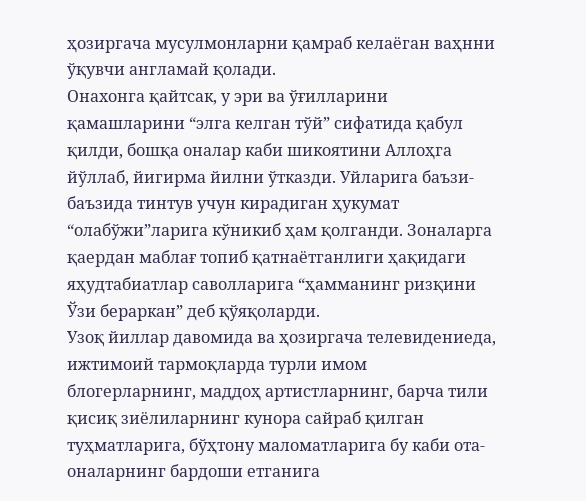ҳозиргача мусулмонларни қамраб келаёган ваҳнни ўқувчи англамай қолади.
Онахонга қайтсак, у эри ва ўғилларини қамашларини “элга келган тўй” сифатида қабул қилди, бошқа оналар каби шикоятини Аллоҳга йўллаб, йигирма йилни ўтказди. Уйларига баъзи-баъзида тинтув учун кирадиган ҳукумат “олабўжи”ларига кўникиб ҳам қолганди. Зоналарга қаердан маблағ топиб қатнаётганлиги ҳақидаги яҳудтабиатлар саволларига “ҳамманинг ризқини Ўзи бераркан” деб қўяқоларди.
Узоқ йиллар давомида ва ҳозиргача телевидениеда, ижтимоий тармоқларда турли имом блогерларнинг, маддоҳ артистларнинг, барча тили қисиқ зиёлиларнинг кунора сайраб қилган туҳматларига, бўҳтону маломатларига бу каби ота-оналарнинг бардоши етганига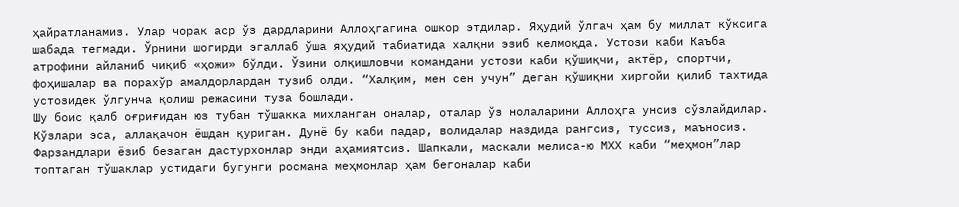ҳайратланамиз. Улар чорак аср ўз дардларини Аллоҳгагина ошкор этдилар. Яҳудий ўлгач ҳам бу миллат кўксига шабада тегмади. Ўрнини шогирди эгаллаб ўша яҳудий табиатида халқни эзиб келмоқда. Устози каби Каъба атрофини айланиб чиқиб «ҳожи» бўлди. Ўзини олқишловчи командани устози каби қўшиқчи, актёр, спортчи, фоҳишалар ва порахўр амалдорлардан тузиб олди. “Халқим, мен сен учун” деган қўшиқни хиргойи қилиб тахтида устозидек ўлгунча қолиш режасини туза бошлади.
Шу боис қалб оғриғидан юз тубан тўшакка михланган оналар, оталар ўз нолаларини Аллоҳга унсиз сўзлайдилар. Кўзлари эса, аллақачон ёшдан қуриган. Дунё бу каби падар, волидалар наздида рангсиз, туссиз, маъносиз. Фарзандлари ёзиб безаган дастурхонлар энди аҳамиятсиз. Шапкали, маскали мелиса-ю МХХ каби “меҳмон”лар топтаган тўшаклар устидаги бугунги росмана меҳмонлар ҳам бегоналар каби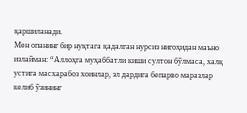қаршиланади.
Мен опанинг бир нуқтага қадалган нурсиз нигоҳидан маъно излайман: “Аллоҳга муҳаббатли киши султон бўлмаса, халқ устига масхарабоз хоинлар, эл дардига бепарво маразлар келиб ўзининг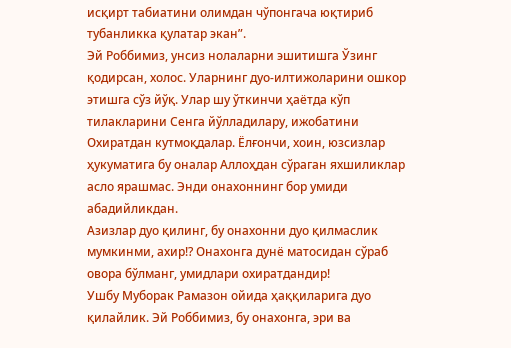исқирт табиатини олимдан чўпонгача юқтириб тубанликка қулатар экан”.
Эй Роббимиз, унсиз нолаларни эшитишга Ўзинг қодирсан, холос. Уларнинг дуо-илтижоларини ошкор этишга сўз йўқ. Улар шу ўткинчи ҳаётда кўп тилакларини Сенга йўлладилару, ижобатини Охиратдан кутмоқдалар. Ёлғончи, хоин, юзсизлар ҳукуматига бу оналар Аллоҳдан сўраган яхшиликлар асло ярашмас. Энди онахоннинг бор умиди абадийликдан.
Азизлар дуо қилинг, бу онахонни дуо қилмаслик мумкинми, ахир!? Онахонга дунё матосидан сўраб овора бўлманг, умидлари охиратдандир!
Ушбу Муборак Рамазон ойида ҳаққиларига дуо қилайлик. Эй Роббимиз, бу онахонга, эри ва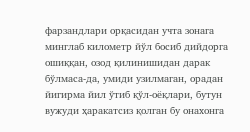фарзандлари орқасидан учта зонага минглаб километр йўл босиб дийдорга ошиққан, озод қилинишидан дарак бўлмаса-да, умиди узилмаган, орадан йигирма йил ўтиб қўл-оёқлари, бутун вужуди ҳаракатсиз қолган бу онахонга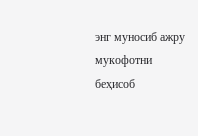энг муносиб ажру мукофотни беҳисоб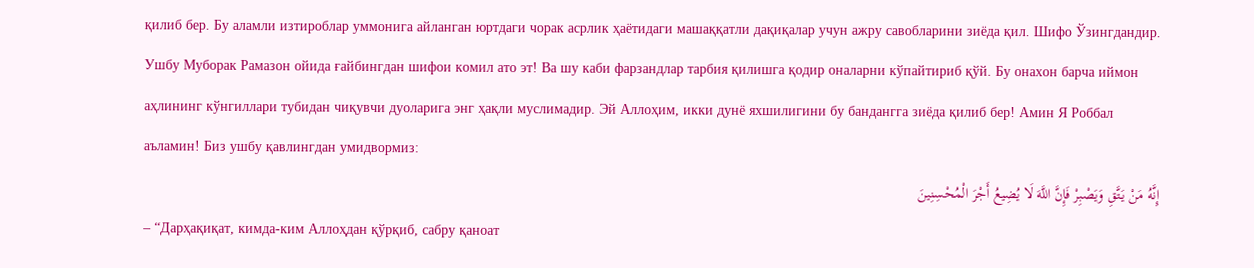қилиб бер. Бу аламли изтироблар уммонига айланган юртдаги чорак асрлик ҳаётидаги машаққатли дақиқалар учун ажру савобларини зиёда қил. Шифо Ўзингдандир. Ушбу Муборак Рамазон ойида ғайбингдан шифои комил ато эт! Ва шу каби фарзандлар тарбия қилишга қодир оналарни кўпайтириб қўй. Бу онахон барча иймон аҳлининг кўнгиллари тубидан чиқувчи дуоларига энг ҳақли муслимадир. Эй Аллоҳим, икки дунё яхшилигини бу бандангга зиёда қилиб бер! Амин Я Роббал аъламин! Биз ушбу қавлингдан умидвормиз:
إِنَّهُ مَنْ يَتَّقِ وَيَصْبِرْ فَإِنَّ اللَّهَ لَا يُضِيعُ أَجْرَ الْمُحْسِنِينَ
– “Дарҳақиқат, кимда-ким Аллоҳдан қўрқиб, сабру қаноат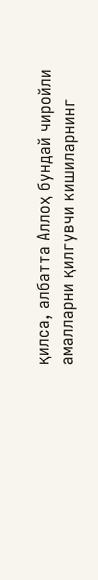қилса, албатта Аллоҳ бундай чиройли амалларни қилгувчи кишиларнинг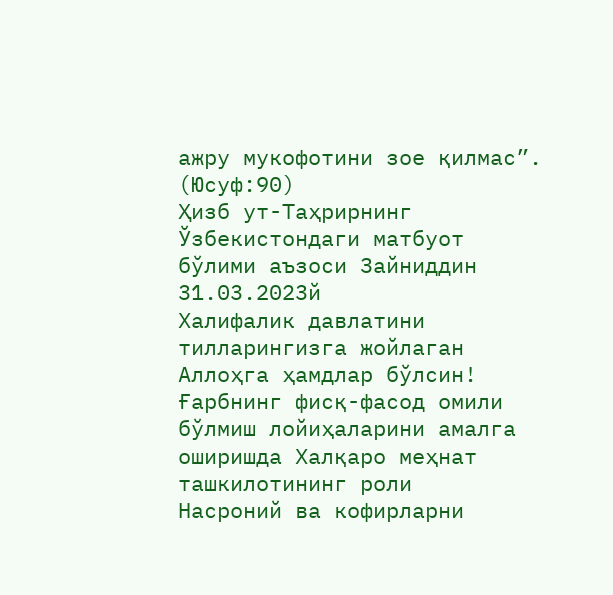ажру мукофотини зое қилмас”. (Юсуф:90)
Ҳизб ут-Таҳрирнинг Ўзбекистондаги матбуот бўлими аъзоси Зайниддин
31.03.2023й
Халифалик давлатини тилларингизга жойлаган Аллоҳга ҳамдлар бўлсин!
Ғарбнинг фисқ-фасод омили бўлмиш лойиҳаларини амалга оширишда Халқаро меҳнат ташкилотининг роли
Насроний ва кофирларни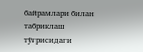байрамлари билан табриклаш тўғрисидаги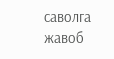саволга жавоб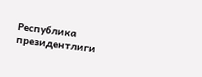Республика президентлиги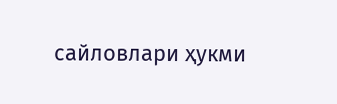сайловлари ҳукми